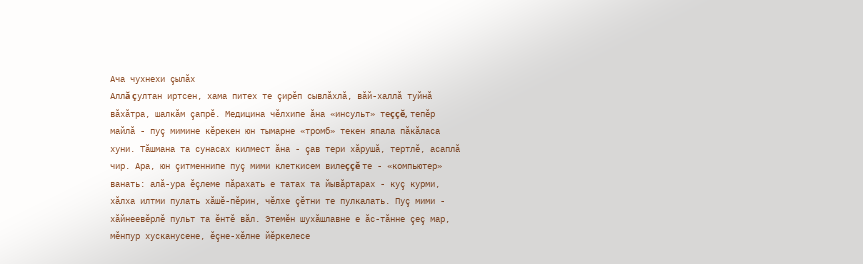Ача чухнехи çылăх
Аллă çултан иртсен, хама питех те çирĕп сывлăхлă, вăй-халлă туйнă вăхăтра, шалкăм çапрĕ. Медицина чĕлхипе ăна «инсульт» теççĕ, тепĕр майлă - пуç мимине кĕрекен юн тымарне «тромб» текен япала пăкăласа хуни. Тăшмана та сунасах килмест ăна - çав тери хăрушă, тертлĕ, асаплă чир. Ара, юн çитменнипе пуç мими клеткисем вилеççĕ те - «компьютер» ванать: алă-ура ĕçлеме пăрахать е татах та йывăртарах - куç курми, хăлха илтми пулать хăшĕ-пĕрин, чĕлхе çĕтни те пулкалать. Пуç мими - хăйнеевĕрлĕ пульт та ĕнтĕ вăл. Этемĕн шухăшлавне е ăс-тăнне çеç мар, мĕнпур хусканусене, ĕçне-хĕлне йĕркелесе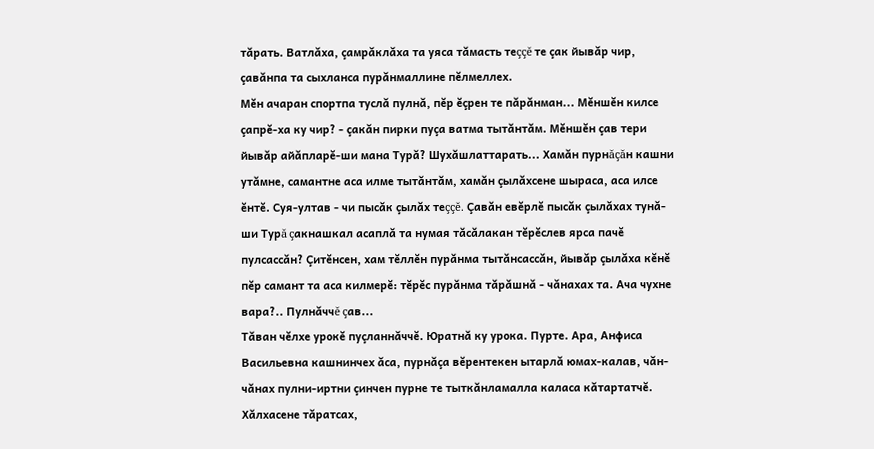тăрать. Ватлăха, çамрăклăха та уяса тăмасть теççĕ те çак йывăр чир, çавăнпа та сыхланса пурăнмаллине пĕлмеллех.
Мĕн ачаран спортпа туслă пулнă, пĕр ĕçрен те пăрăнман... Мĕншĕн килсе çапрĕ-ха ку чир? - çакăн пирки пуçа ватма тытăнтăм. Мĕншĕн çав тери йывăр айăпларĕ-ши мана Турă? Шухăшлаттарать... Хамăн пурнăçăн кашни утăмне, самантне аса илме тытăнтăм, хамăн çылăхсене шыраса, аса илсе ĕнтĕ. Суя-ултав - чи пысăк çылăх теççĕ. Çавăн евĕрлĕ пысăк çылăхах тунă-ши Турă çакнашкал асаплă та нумая тăсăлакан тĕрĕслев ярса пачĕ пулсассăн? Çитĕнсен, хам тĕллĕн пурăнма тытăнсассăн, йывăр çылăха кĕнĕ пĕр самант та аса килмерĕ: тĕрĕс пурăнма тăрăшнă - чăнахах та. Ача чухне вара?.. Пулнăччĕ çав...
Тăван чĕлхе урокĕ пуçланнăччĕ. Юратнă ку урока. Пурте. Ара, Анфиса Васильевна кашнинчех ăса, пурнăçа вĕрентекен ытарлă юмах-калав, чăн-чăнах пулни-иртни çинчен пурне те тыткăнламалла каласа кăтартатчĕ. Хăлхасене тăратсах,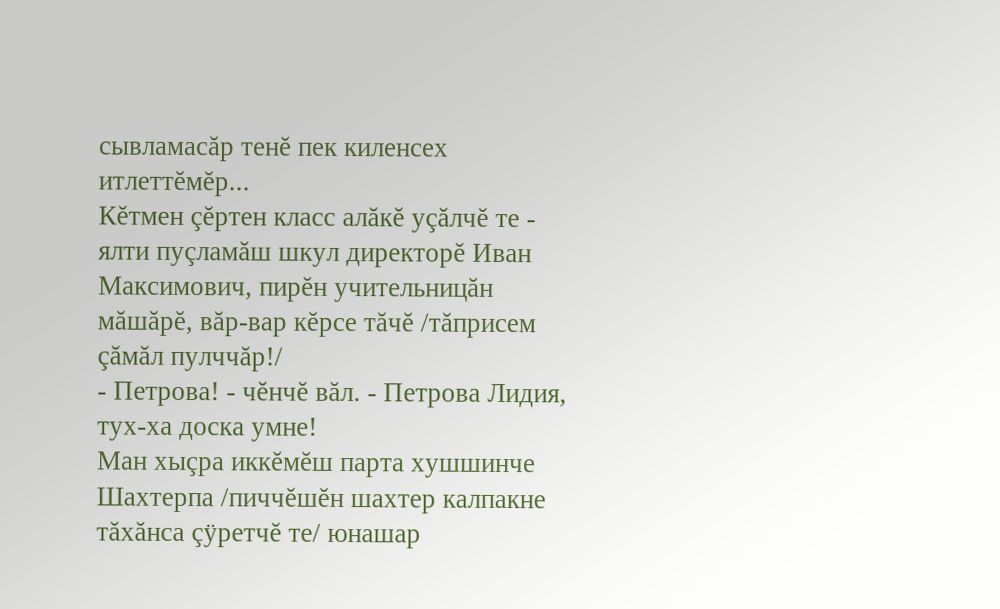сывламасăр тенĕ пек киленсех итлеттĕмĕр...
Кĕтмен çĕртен класс алăкĕ уçăлчĕ те - ялти пуçламăш шкул директорĕ Иван Максимович, пирĕн учительницăн мăшăрĕ, вăр-вар кĕрсе тăчĕ /тăприсем çăмăл пулччăр!/
- Петрова! - чĕнчĕ вăл. - Петрова Лидия, тух-ха доска умне!
Ман хыçра иккĕмĕш парта хушшинче Шахтерпа /пиччĕшĕн шахтер калпакне тăхăнса çÿретчĕ те/ юнашар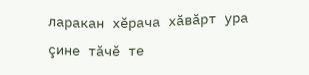ларакан хĕрача хăвăрт ура çине тăчĕ те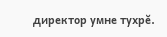директор умне тухрĕ.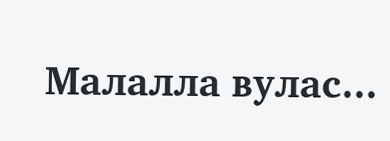Малалла вулас...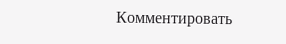Комментировать